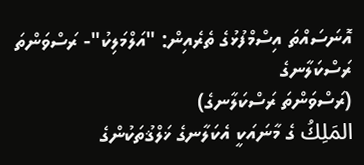އޮނަސައްތަ އިސްމްފުޅުގެ ތެރެއިން: "އަލްމަލިކު"- ރަސްވަންތަ ރަސްކަލާނގެ
(ރަސްވަންތަ ރަސްކަލާނގެ)
المَلِكُ ގެ މާނައަކީ އެކަލާނގެ ޚަލްޤުތަކުންގެ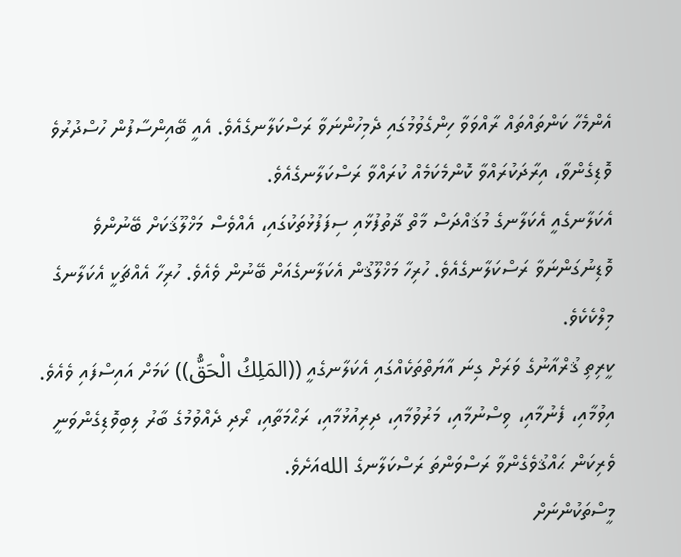އެންމެހާ ކަންތައްތައް ރާއްވަވާ ހިންގެވުމުގައި ދެމިހުންނަވާ ރަސްކަލާނގެއެވެ. އެއީ ބޭއިންސާފުން ހުސްދުރުވެ ވޮޑިގެންވާ، އިރާދަކުރައްވާ ކޮންމެކަމެއް ކުރައްވާ ރަސްކަލާނގެއެވެ.
އެކަލާނގެއީ އެކަލާނގެ މުޤައްދަސް މާތް ޛާތުފުޅާއި ސިފަފުޅުތަކުގައި، އެއްވެސް މަޚްލޫޤަކަށް ބޭނުންވެ ވޮޑިނުގަންނަވާ ރަސްކަލާނގެއެވެ. ހުރިހާ މަޚްލޫޤުން އެކަލާނގެއަށް ބޭނުން ވެއެވެ. ހުރިހާ އެއްޗަކީ އެކަލާނގެ މިލްކެކެވެ.
ކީރިތި ޤުރްއާނުގެ ވަރަށް ގިނަ އާޔަތްތަކެއްގައި އެކަލާނގެއީ ((المَلِكُ الْحَقُّ)) ކަމަށް އައިސްފައި ވެއެވެ. އިވުމާއި، ފެނުމާއި، ވިސްނުމާއި، މަރުވުމާއި، ދިރިއުޅުމާއި، ރަޙްމަތާއި، ރޯދި ދެއްވުމުގެ ބާރު ލިބިވޮޑިގެންވަނީ ވެރިކަން ޙައްޤުވެގެންވާ ރަސްވަންތަ ރަސްކަލާނގެ اللهއަށެވެ.
މީސްތަކުންނަށް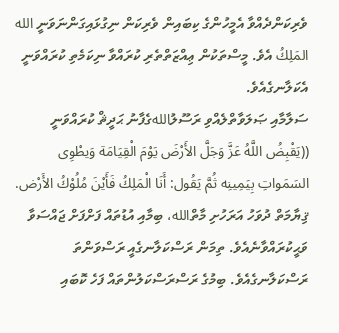ވެރިކަންދެއްވާ އެމީހުންގެ ކިބައިން ވެރިކަން ނިގުޅައިގަންނަވަނީ الله المَلِكُ އެވެ. މީސްތަކުން ޢިއްޒަތްތެރި ކުރައްވާ ނިކަމެތި ކުރައްވަނީ އެކަލާނގެއެވެ.
ސަލާމާއި ޞަލަވާތްލެއްވި ރަސޫލުاللهގެފާނު ޙަދީޘް ކުރައްވަނީ ((يَقْبِضُ اللَّهُ عَزَّ وَجَلَّ الأَرْضَ يَوْمَ الْقِيَامَة وَيطْوِى السَمَواتِ بِيَمِينِه ثُمَّ يَقُول: أَنَا الْمَلِكُ فَأَيْنَ مُلُوْكُ الأَرْض.  ޤިޔާމަތް ދުވަހު އަރަހުށި މާތްالله، ބިމާއި އުޑުތައް ފަށްފަށް ޖައްސަވާ ވަޙީކުރައްވާނެއެވެ. ތިމަން ރަސްކަލާނގެއީ ރަސްވަންތަ ރަސްކަލާނގެއެވެ. ބިމުގެ ރަސްރަސްކަލުންތައް ފަހެ ކޮބައި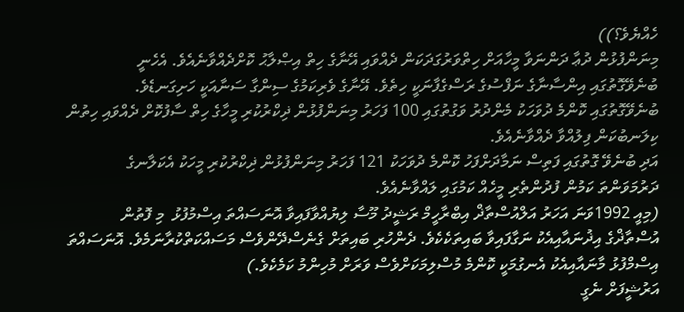ހެއްޔެވެ؟))
މިނަންފުޅުން ދުޢާ ދަންނަވާ މީހާއަށް ހިތްވަރުގަދަކަން ދެއްވައި އޭނާގެ ހިތް އިޞްލާޙު ކޮށްދެއްވާނެއެވެ. އެހެނީ ބުނެވޭގޮތުގައި އިންސާނާގެ ނަފްސުގެ ރަސްގެފާނަކީ ހިތެވެ. އޭނާގެ ވެރިކަމުގެ ސިންގާ ސަނާއަކީ ހަށިގަނޑެވެ.
ބުނެވޭގޮތުގައި ކޮންމެ ދުވަހަކު މެންދުރު ވަގުތުގައި 100 ފަހަރު މިނަންފުޅުން ޛިކްރުކުރި މީހާގެ ހިތް ސާފުކޮށް ދެއްވައި ހިތުން ކިލަނބުކަން ފިލުއްވާ ދެއްވާނެއެވެ.
އަދި ބުނެވޭ ގޮތުގައި ފަތިސް ނަމާދަށްފަހު ކޮންމެ ދުވަހަކު 121 ފަހަރު މިނަންފުޅުން ޛިކްރުކުރި މީހަކު އެކަލާނގެ ދަރުމަވަންތަ ކަމުން ފުދުންތެރި މީހެއް ކަމުގައި ލައްވާނެއެވެ.
(މިއީ 1992ވަނަ އަހަރު އަލްއުސްތާޛް އިބްރާހީމް ރަޝީދު މޫސާ ލިޔުއްވާފައިވާ އޮނަސައްތަ އިސްމުފުޅު  މި ފޮތުން އުސްތާޛްގެ އިޛުނައާއިއެކު ނަގާފައިވާ ބައިތަކެކެވެ. ދެންހުރި ބައިތަށް ގެނެސްދޭންވެސް މަސައްކަތްކުރާނަމެވެ. އޮނަސައްތަ އިސްމްފުޅު މާނައާއިއެކު އެނގުމަކީ ކޮންމެ މުސްލިމަކަށްވެސް ވަރަށް މުހިންމު ކަމެކެވެ.)
އަރުޝީފަށް ނެގީ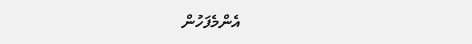އެންމެފަހުން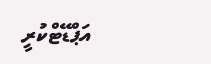އަޕްޑޭޓްކުރީ